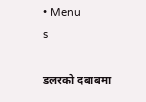• Menu
s

डलरको दबाबमा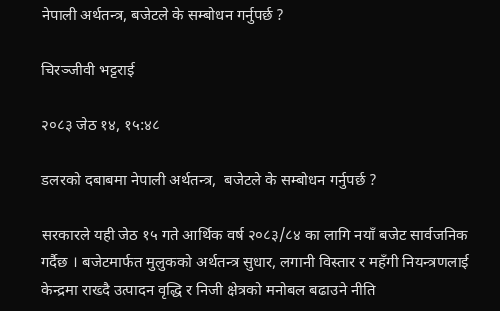नेपाली अर्थतन्त्र, बजेटले के सम्बोधन गर्नुपर्छ ?

चिरञ्जीवी भट्टराई

२०८३ जेठ १४, १५:४८

डलरको दबाबमा नेपाली अर्थतन्त्र,  बजेटले के सम्बोधन गर्नुपर्छ ?

सरकारले यही जेठ १५ गते आर्थिक वर्ष २०८३/८४ का लागि नयाँ बजेट सार्वजनिक गर्दैछ । बजेटमार्फत मुलुकको अर्थतन्त्र सुधार, लगानी विस्तार र महँगी नियन्त्रणलाई केन्द्रमा राख्दै उत्पादन वृद्धि र निजी क्षेत्रको मनोबल बढाउने नीति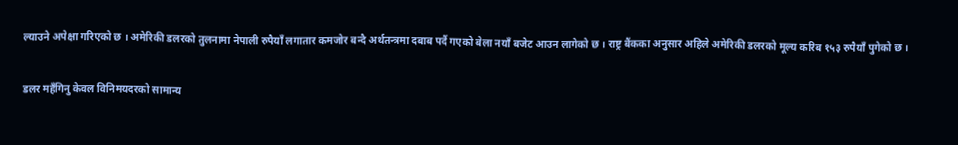ल्याउने अपेक्षा गरिएको छ । अमेरिकी डलरको तुलनामा नेपाली रुपैयाँ लगातार कमजोर बन्दै अर्थतन्त्रमा दबाब पर्दै गएको बेला नयाँ बजेट आउन लागेको छ । राष्ट्र बैंकका अनुसार अहिले अमेरिकी डलरको मूल्य करिब १५३ रुपैयाँ पुगेको छ ।

डलर महँगिनु केवल विनिमयदरको सामान्य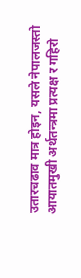उतारचढाव मात्र होइन, यसले नेपालजस्तो आयातमुखी अर्थतन्त्रमा प्रत्यक्ष र गहिरो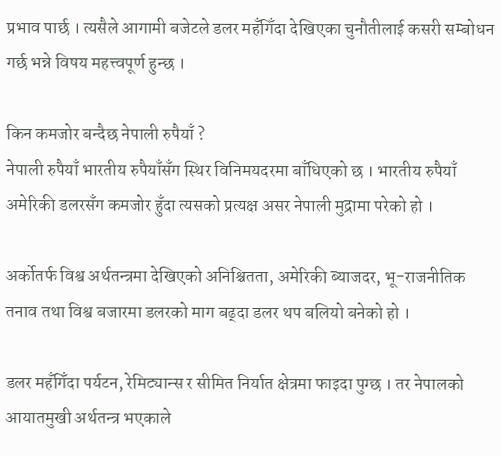प्रभाव पार्छ । त्यसैले आगामी बजेटले डलर महँगिँदा देखिएका चुनौतीलाई कसरी सम्बोधन गर्छ भन्ने विषय महत्त्वपूर्ण हुन्छ ।

किन कमजोर बन्दैछ नेपाली रुपैयाँ ?
नेपाली रुपैयाँ भारतीय रुपैयाँसँग स्थिर विनिमयदरमा बाँधिएको छ । भारतीय रुपैयाँ अमेरिकी डलरसँग कमजोर हुँदा त्यसको प्रत्यक्ष असर नेपाली मुद्रामा परेको हो ।

अर्कोतर्फ विश्व अर्थतन्त्रमा देखिएको अनिश्चितता, अमेरिकी ब्याजदर, भू-राजनीतिक तनाव तथा विश्व बजारमा डलरको माग बढ्दा डलर थप बलियो बनेको हो ।

डलर महँगिँदा पर्यटन, रेमिट्यान्स र सीमित निर्यात क्षेत्रमा फाइदा पुग्छ । तर नेपालको आयातमुखी अर्थतन्त्र भएकाले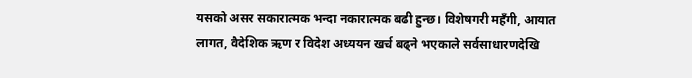यसको असर सकारात्मक भन्दा नकारात्मक बढी हुन्छ। विशेषगरी महँगी, आयात लागत, वैदेशिक ऋण र विदेश अध्ययन खर्च बढ्ने भएकाले सर्वसाधारणदेखि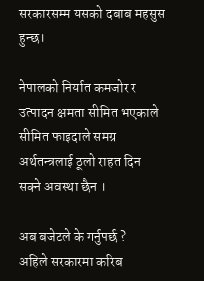सरकारसम्म यसको दबाब महसुस हुन्छ।

नेपालको निर्यात कमजोर र उत्पादन क्षमता सीमित भएकाले सीमित फाइदाले समग्र अर्थतन्त्रलाई ठूलो राहत दिन सक्ने अवस्था छैन ।

अब बजेटले के गर्नुपर्छ ?
अहिले सरकारमा करिब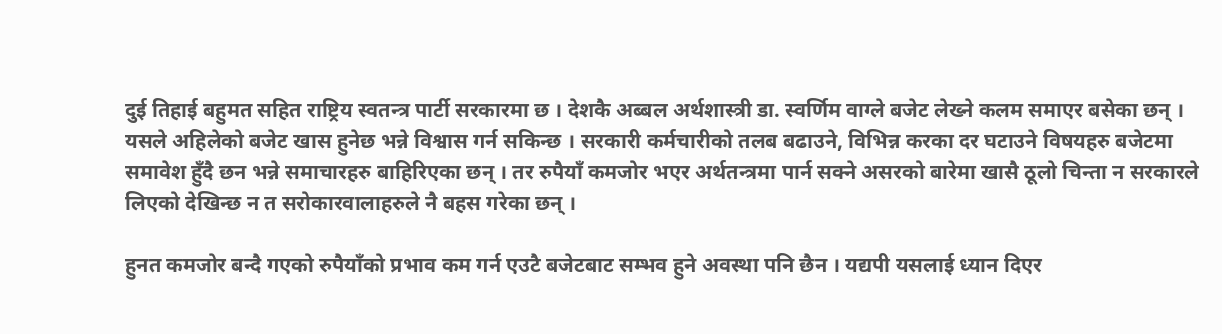दुई तिहाई बहुमत सहित राष्ट्रिय स्वतन्त्र पार्टी सरकारमा छ । देशकै अब्बल अर्थशास्त्री डा. स्वर्णिम वाग्ले बजेट लेख्ने कलम समाएर बसेका छन् । यसले अहिलेको बजेट खास हुनेछ भन्ने विश्वास गर्न सकिन्छ । सरकारी कर्मचारीको तलब बढाउने, विभिन्न करका दर घटाउने विषयहरु बजेटमा समावेश हुँदै छन भन्ने समाचारहरु बाहिरिएका छन् । तर रुपैयाँ कमजोर भएर अर्थतन्त्रमा पार्न सक्ने असरको बारेमा खासै ठूलो चिन्ता न सरकारले लिएको देखिन्छ न त सरोकारवालाहरुले नै बहस गरेका छन् ।

हुनत कमजोर बन्दै गएको रुपैयाँको प्रभाव कम गर्न एउटै बजेटबाट सम्भव हुने अवस्था पनि छैन । यद्यपी यसलाई ध्यान दिएर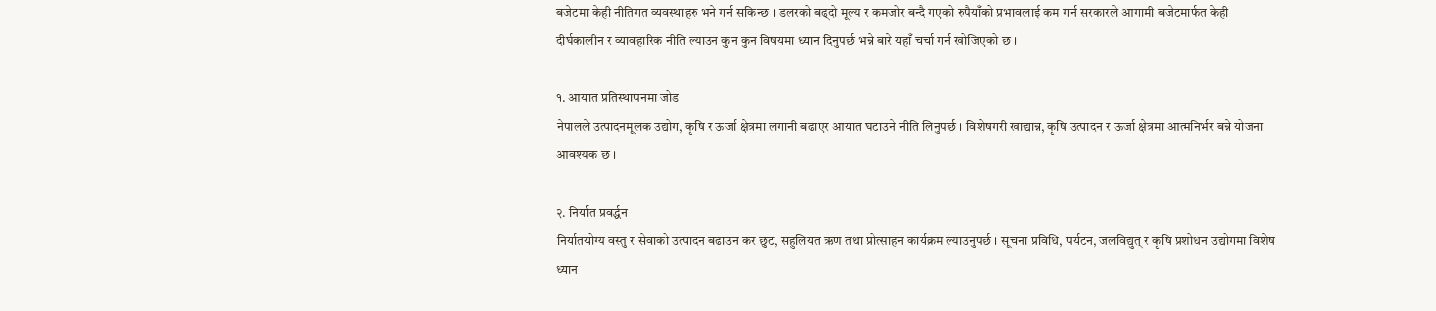बजेटमा केही नीतिगत व्यवस्थाहरु भने गर्न सकिन्छ । डलरको बढ्दो मूल्य र कमजोर बन्दै गएको रुपैयाँको प्रभावलाई कम गर्न सरकारले आगामी बजेटमार्फत केही दीर्घकालीन र व्यावहारिक नीति ल्याउन कुन कुन विषयमा ध्यान दिनुपर्छ भन्ने बारे यहाँ चर्चा गर्न खोजिएको छ ।

१. आयात प्रतिस्थापनमा जोड
नेपालले उत्पादनमूलक उद्योग, कृषि र ऊर्जा क्षेत्रमा लगानी बढाएर आयात घटाउने नीति लिनुपर्छ । विशेषगरी खाद्यान्न, कृषि उत्पादन र ऊर्जा क्षेत्रमा आत्मनिर्भर बन्ने योजना आवश्यक छ ।

२. निर्यात प्रवर्द्धन
निर्यातयोग्य वस्तु र सेवाको उत्पादन बढाउन कर छुट, सहुलियत ऋण तथा प्रोत्साहन कार्यक्रम ल्याउनुपर्छ । सूचना प्रविधि, पर्यटन, जलविद्युत् र कृषि प्रशोधन उद्योगमा विशेष ध्यान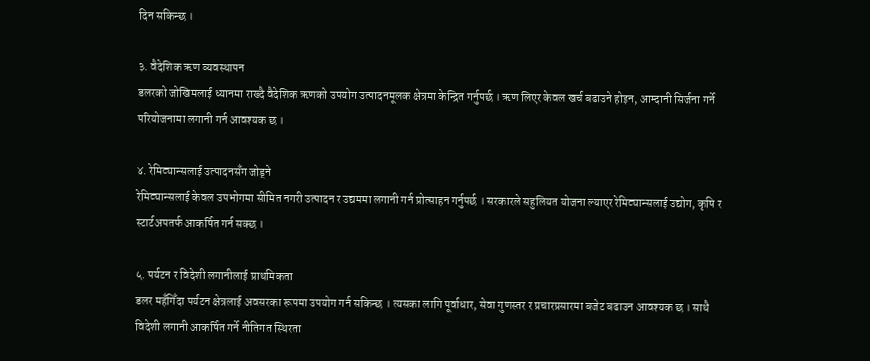दिन सकिन्छ ।

३. वैदेशिक ऋण व्यवस्थापन
डलरको जोखिमलाई ध्यानमा राख्दै वैदेशिक ऋणको उपयोग उत्पादनमूलक क्षेत्रमा केन्द्रित गर्नुपर्छ । ऋण लिएर केवल खर्च बढाउने होइन, आम्दानी सिर्जना गर्ने परियोजनामा लगानी गर्न आवश्यक छ ।

४. रेमिट्यान्सलाई उत्पादनसँग जोड्ने
रेमिट्यान्सलाई केवल उपभोगमा सीमित नगरी उत्पादन र उद्यममा लगानी गर्न प्रोत्साहन गर्नुपर्छ । सरकारले सहुलियत योजना ल्याएर रेमिट्यान्सलाई उद्योग, कृषि र स्टार्टअपतर्फ आकर्षित गर्न सक्छ ।

५. पर्यटन र विदेशी लगानीलाई प्राथमिकता
डलर महँगिँदा पर्यटन क्षेत्रलाई अवसरका रूपमा उपयोग गर्न सकिन्छ । त्यसका लागि पूर्वाधार, सेवा गुणस्तर र प्रचारप्रसारमा बजेट बढाउन आवश्यक छ । साथै विदेशी लगानी आकर्षित गर्ने नीतिगत स्थिरता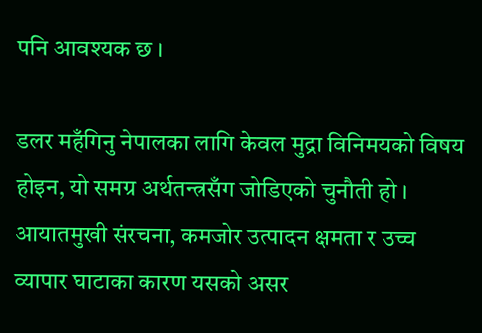पनि आवश्यक छ ।

डलर महँगिनु नेपालका लागि केवल मुद्रा विनिमयको विषय होइन, यो समग्र अर्थतन्त्रसँग जोडिएको चुनौती हो । आयातमुखी संरचना, कमजोर उत्पादन क्षमता र उच्च व्यापार घाटाका कारण यसको असर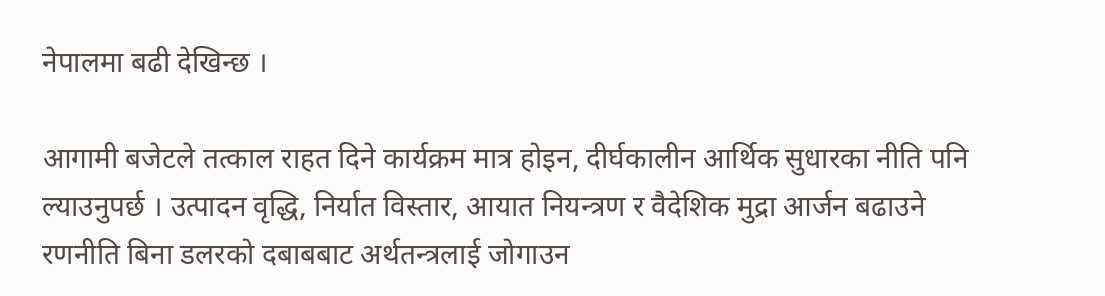नेपालमा बढी देखिन्छ ।

आगामी बजेटले तत्काल राहत दिने कार्यक्रम मात्र होइन, दीर्घकालीन आर्थिक सुधारका नीति पनि ल्याउनुपर्छ । उत्पादन वृद्धि, निर्यात विस्तार, आयात नियन्त्रण र वैदेशिक मुद्रा आर्जन बढाउने रणनीति बिना डलरको दबाबबाट अर्थतन्त्रलाई जोगाउन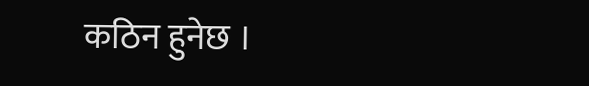कठिन हुनेछ ।